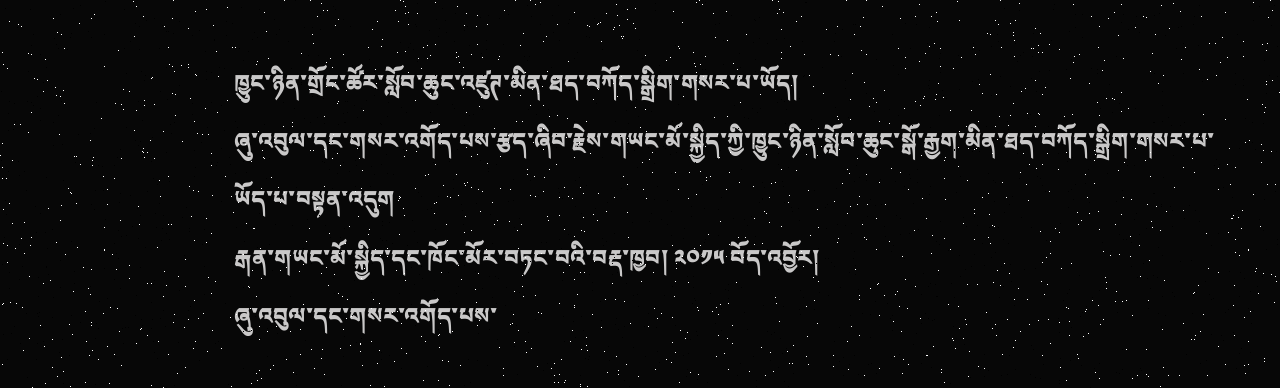ཁྱུང་ཉིན་གྲོང་ཚོར་སློབ་ཆུང་འཛུཊ་མིན་ཐད་བཀོད་སྒྲིག་གསར་པ་ཡོད།
ཞུ་འབུལ་དང་གསར་འགོད་པས་རྩད་ཞིབ་རྗེས་གཡང་མོ་སྐྱིད་ཀྱི་ཁྱུང་ཉིན་སློབ་ཆུང་སྒོ་རྒྱག་མིན་ཐད་བཀོད་སྒྲིག་གསར་པ་ཡོད་པ་བསྟན་འདུག
རྒན་གཡང་མོ་སྐྱིད་དང་ཁོང་མོར་བཏང་བའི་བརྡ་ཁྱབ། ༢༠༡༥ བོད་འབྱོར།
ཞུ་འབུལ་དང་གསར་འགོད་པས་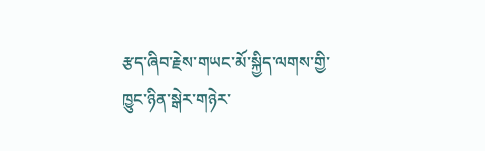རྩད་ཞིབ་རྗེས་གཡང་མོ་སྐྱིད་ལགས་གྱི་ཁྱུང་ཉིན་སྒེར་གཉེར་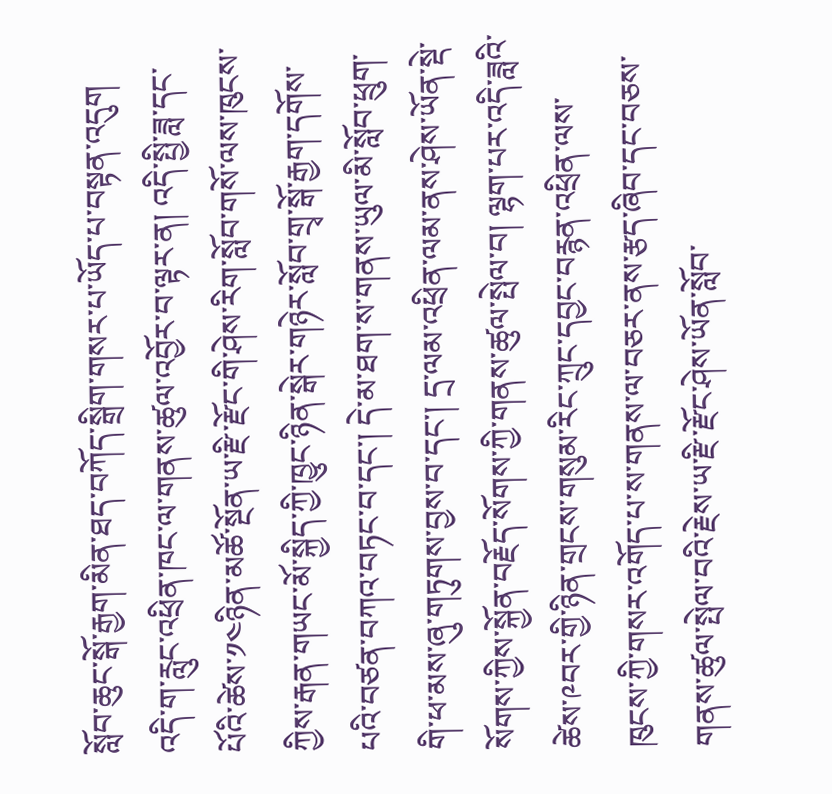སློབ་ཆུང་སྒོ་རྒྱག་མིན་ཐད་བཀོད་སྒྲིག་གསར་པ་ཡོད་པ་བསྟན་འདུག
འདི་ག་རླུང་འཕྲིན་ཁང་ལ་གནས་ཚུལ་འབྱོར་བ་ལྟར་ན། འདི་སྤྱི་ཟླ་དང་པོའི་ཚེས་༡༤ཉིན་མཚོ་སྔོན་ཡ་རྫི་རྫོང་གི་ཤེས་རིག་སློབ་གསོ་ལས་ཁུངས་ཀྱིས་རྒན་གཡང་མོ་སྐྱིད་ཀྱི་ཁྱུང་ཉིན་སྒེར་གཉེར་སློབ་གྲྭ་སྒོ་རྒྱག་དགོས་པའི་བཙན་བཀའ་བཏང་བ་དང་། དེ་མ་ཐག་ས་གནས་ཡུལ་མི་སློབ་ཕྲུག་གི་ཕ་མས་ཞུ་གཏུགས་བྱས་བ་དང་། དྲ་ལམ་འཕྲིན་ལམ་ནས་ཤེས་ཡོན་སྡེ་སོགས་ཀྱིས་སྐྱོན་བརྗོད་སོགས་ཀྱི་གནས་ཚུལ་སྤེལ་བ། ལྷག་པར་འདི་ཟླའི་ཚེས་༩བར་གྱི་ཉིན་གྲངས་གསུམ་རིང་ཀྲུང་དབྱང་བརྙན་འཕྲིན་ལས་ཁུངས་ཀྱི་གསར་འགོད་པ་ས་གནས་ལ་བཅར་ནས་རྩད་ཞིབ་དང་བཅས་གནས་ཚུལ་སྤེལ་བའི་རྗེས་ཡ་རྫི་རྫོང་ཤེས་ཡོན་སློབ་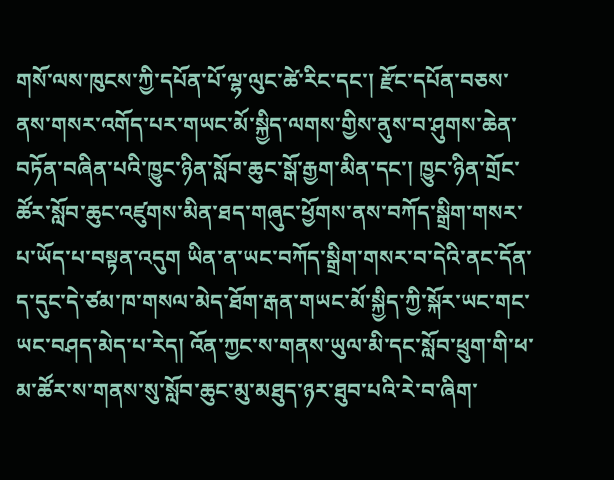གསོ་ལས་ཁུངས་ཀྱི་དཔོན་པོ་ལྷ་ལུང་ཚེ་རིང་དང་། རྫོང་དཔོན་བཅས་ནས་གསར་འགོད་པར་གཡང་མོ་སྐྱིད་ལགས་གྱིས་ནུས་བ་ཤུགས་ཆེན་བཏོན་བཞིན་པའི་ཁྱུང་ཉིན་སློབ་ཆུང་སྒོ་རྒྱག་མིན་དང་། ཁྱུང་ཉིན་གྲོང་ཚོར་སློབ་ཆུང་འཛུགས་མིན་ཐད་གཞུང་ཕྱོགས་ནས་བཀོད་སྒྲིག་གསར་པ་ཡོད་པ་བསྟན་འདུག ཡིན་ན་ཡང་བཀོད་སྒྲིག་གསར་བ་དེའི་ནང་དོན་ད་དུང་དེ་ཙམ་ཁ་གསལ་མེད་ཐོག་རྒན་གཡང་མོ་སྐྱིད་ཀྱི་སྐོར་ཡང་གང་ཡང་བཤད་མེད་པ་རེད། འོན་ཀྱང་ས་གནས་ཡུལ་མི་དང་སློབ་ཕྲུག་གི་ཕ་མ་ཚོར་ས་གནས་སུ་སློབ་ཆུང་མུ་མཐུད་ཉར་ཐུབ་པའི་རེ་བ་ཞིག་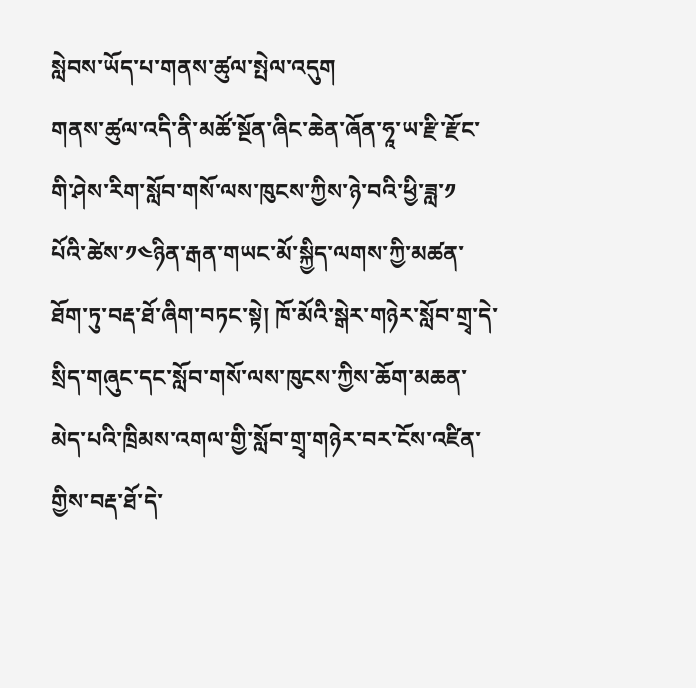སླེབས་ཡོད་པ་གནས་ཚུལ་སྤེལ་འདུག
གནས་ཚུལ་འདི་ནི་མཚོ་སྔོན་ཞིང་ཆེན་ཞོན་ཧཱ་ཡ་རྫི་རྫོང་གི་ཤེས་རིག་སློབ་གསོ་ལས་ཁུངས་ཀྱིས་ཉེ་བའི་ཕྱི་ཟླ་༡ པོའི་ཚེས་༡༤ཉིན་རྒན་གཡང་མོ་སྐྱིད་ལགས་ཀྱི་མཚན་ཐོག་ཏུ་བརྡ་ཐོ་ཞིག་བཏང་སྟེ། ཁོ་མོའི་སྒེར་གཉེར་སློབ་གྲྭ་དེ་སྲིད་གཞུང་དང་སློབ་གསོ་ལས་ཁུངས་ཀྱིས་ཆོག་མཆན་མེད་པའི་ཁྲིམས་འགལ་གྱི་སློབ་གྲྭ་གཉེར་བར་ངོས་འཛིན་གྱིས་བརྡ་ཐོ་དེ་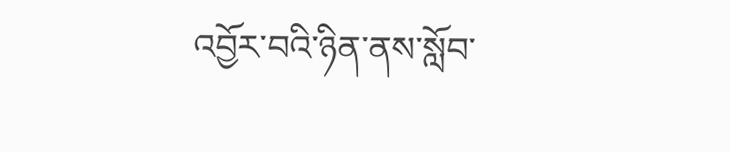འབྱོར་བའི་ཉིན་ནས་སློབ་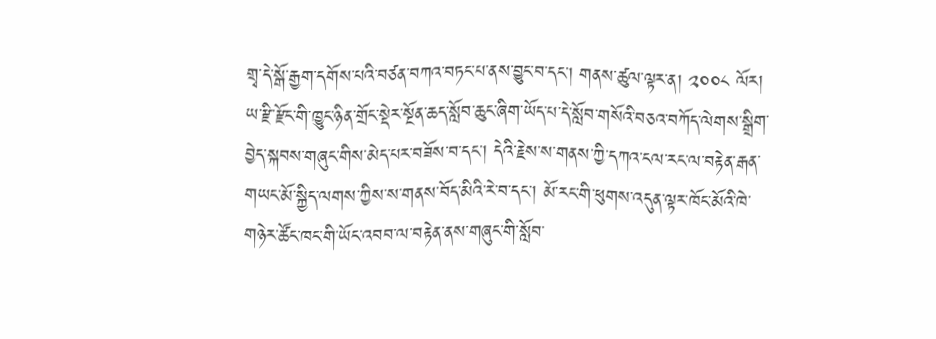གྲྭ་དེ་སྒོ་རྒྱག་དགོས་པའི་བཙན་བཀའ་བཏང་པ་ནས་བྱུང་བ་དང་། གནས་ཚུལ་ལྟར་ན། ༢༠༠༨ ལོར། ཡ་རྫི་རྫོང་གི་ཁྱུང་ཉིན་གྲོང་སྡེར་སྔོན་ཆད་སློབ་ཆུང་ཞིག་ཡོད་པ་དེ་སློབ་གསོའི་བཅའ་བཀོད་ལེགས་སྒྲིག་བྱེད་སྐབས་གཞུང་གིས་མེད་པར་བཟོས་བ་དང་། དེའི་རྗེས་ས་གནས་ཀྱི་དཀའ་ངལ་རང་ལ་བརྟེན་རྒན་གཡང་མོ་སྐྱིད་ལགས་ཀྱིས་ས་གནས་བོད་མིའི་རེ་བ་དང་། མོ་རང་གི་ཕུགས་འདུན་ལྟར་ཁོང་མོའི་ཁེ་གཉེར་ཚོང་ཁང་གི་ཡོང་འབབ་ལ་བརྟེན་ནས་གཞུང་གི་སློབ་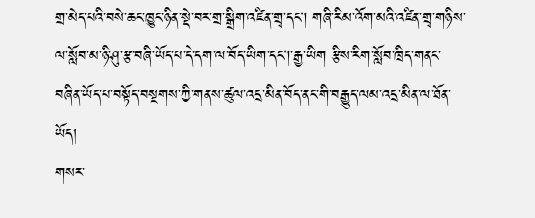གྲ་མེད་པའི་བསེ་ཆང་ཁྱུང་ཉིན་སྡེ་བར་གྲ་སྒྲིག་འཛིན་གྲྭ་དང། གཞི་རིམ་འོག་མའི་འཛིན་གྲྭ་གཉིས་ལ་སློབ་མ་ཉི་ཤུ་རྩ་བཞི་ཡོད་པ་དེ་དག་ལ་བོད་ཡིག་དང།་རྒྱ་ཡིག རྩིས་རིག་སློབ་ཁྲིད་གནང་བཞིན་ཡོད་པ་བསྟོད་བསྔགས་ཀྱི་གནས་ཚུལ་འདྲ་མིན་བོད་ནང་གི་བརྒྱུད་ལམ་འདྲ་མིན་ལ་ཐོན་ཡོད།
གསར་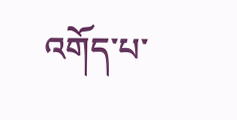འགོད་པ་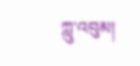ཀླུ་འབུམ།